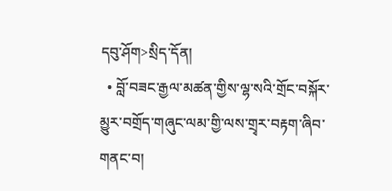དབུ་ཤོག>སྲིད་དོན།
  • བློ་བཟང་རྒྱལ་མཚན་གྱིས་ལྷ་སའི་གྲོང་བསྐོར་མྱུར་བགྲོད་གཞུང་ལམ་གྱི་ལས་གྲྭར་བརྟག་ཞིབ་གནང་བ།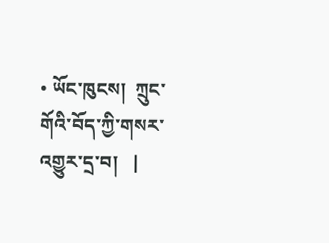• ཡོང་ཁུངས།  ཀྲུང་གོའི་བོད་ཀྱི་གསར་འགྱུར་དྲ་བ།   |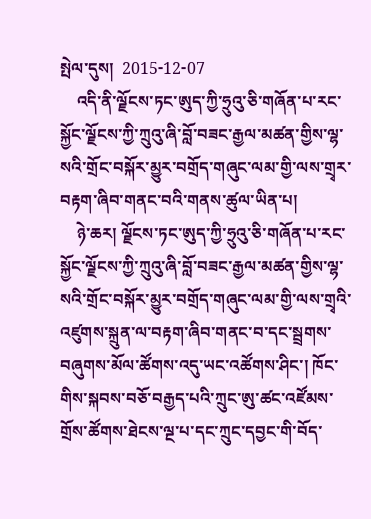སྤེལ་དུས།  2015-12-07
    འདི་ནི་ལྗོངས་ཏང་ཨུད་ཀྱི་ཧྲུའུ་ཅི་གཞོན་པ་རང་སྐྱོང་ལྗོངས་ཀྱི་ཀྲུའུ་ཞི་བློ་བཟང་རྒྱལ་མཚན་གྱིས་ལྷ་སའི་གྲོང་བསྐོར་མྱུར་བགྲོད་གཞུང་ལམ་གྱི་ལས་གྲྭར་བརྟག་ཞིབ་གནང་བའི་གནས་ཚུལ་ཡིན་པ།
    ཉེ་ཆར། ལྗོངས་ཏང་ཨུད་ཀྱི་ཧྲུའུ་ཅི་གཞོན་པ་རང་སྐྱོང་ལྗོངས་ཀྱི་ཀྲུའུ་ཞི་བློ་བཟང་རྒྱལ་མཚན་གྱིས་ལྷ་སའི་གྲོང་བསྐོར་མྱུར་བགྲོད་གཞུང་ལམ་གྱི་ལས་གྲྭའི་འཛུགས་སྐྲུན་ལ་བརྟག་ཞིབ་གནང་བ་དང་སྦྲགས་བཞུགས་མོལ་ཚོགས་འདུ་ཡང་འཚོགས་ཤིང་། ཁོང་གིས་སྐབས་བཅོ་བརྒྱད་པའི་ཀྲུང་ཨུ་ཚང་འཛོམས་གྲོས་ཚོགས་ཐེངས་ལྔ་པ་དང་ཀྲུང་དབྱང་གི་བོད་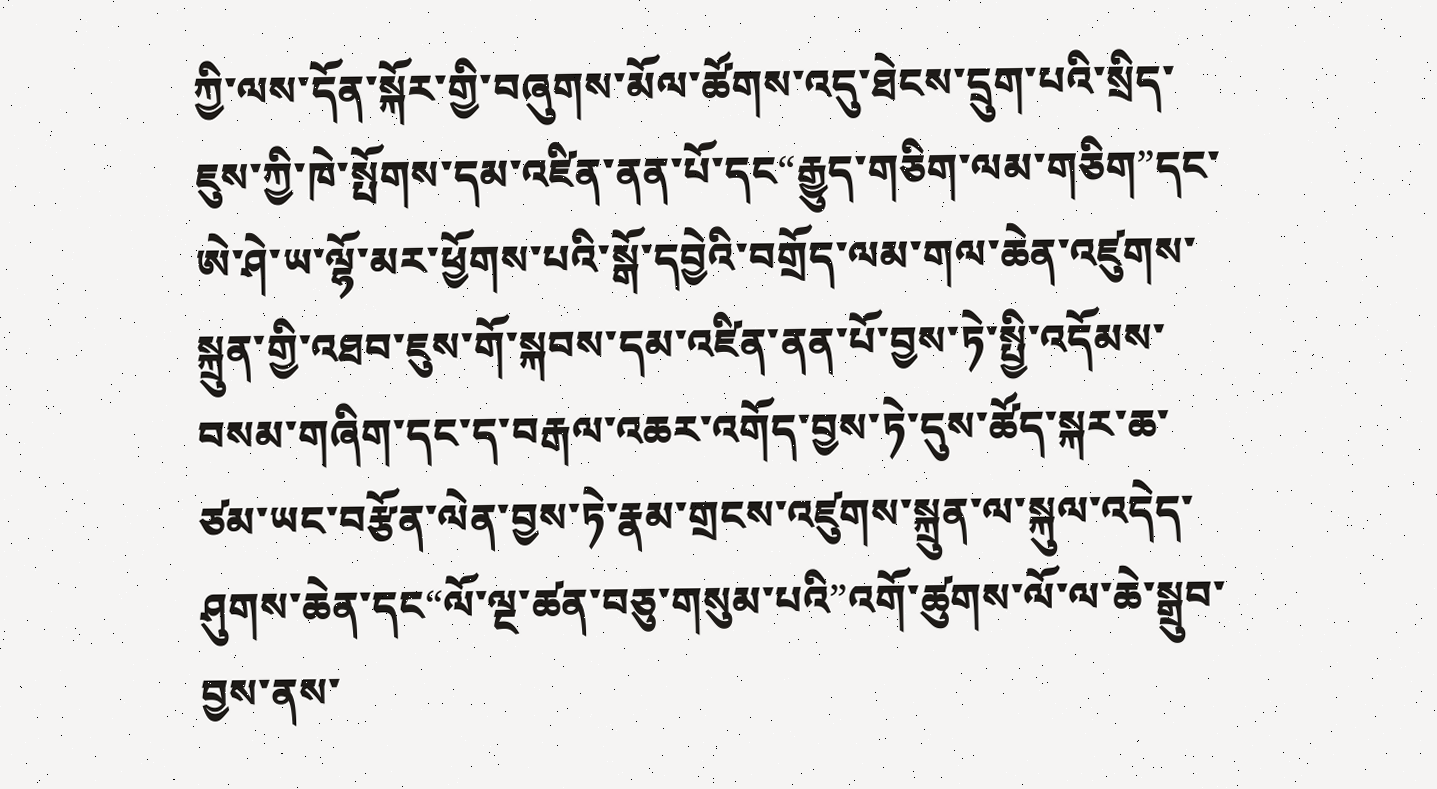ཀྱི་ལས་དོན་སྐོར་གྱི་བཞུགས་མོལ་ཚོགས་འདུ་ཐེངས་དྲུག་པའི་སྲིད་ཇུས་ཀྱི་ཁེ་སྤོགས་དམ་འཛིན་ནན་པོ་དང“རྒྱུད་གཅིག་ལམ་གཅིག”དང་ཨེ་ཤེ་ཡ་ལྷོ་མར་ཕྱོགས་པའི་སྒོ་དབྱེའི་བགྲོད་ལམ་གལ་ཆེན་འཛུགས་སྐྲུན་གྱི་འཐབ་ཇུས་གོ་སྐབས་དམ་འཛིན་ནན་པོ་བྱས་ཏེ་སྤྱི་འདོམས་བསམ་གཞིག་དང་ད་བརྒལ་འཆར་འགོད་བྱས་ཏེ་དུས་ཚོད་སྐར་ཆ་ཙམ་ཡང་བརྩོན་ལེན་བྱས་ཏེ་རྣམ་གྲངས་འཛུགས་སྐྲུན་ལ་སྐུལ་འདེད་ཤུགས་ཆེན་དང“ལོ་ལྔ་ཚན་བཅུ་གསུམ་པའི”འགོ་ཚུགས་ལོ་ལ་ཆེ་སྒྲུབ་བྱས་ནས་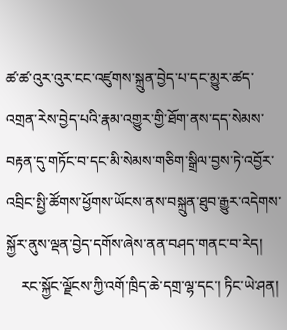ཚ་ཚ་འུར་འུར་ངང་འཛུགས་སྐྲུན་བྱེད་པ་དང་མྱུར་ཚད་འགྲན་རེས་བྱེད་པའི་རྣམ་འགྱུར་གྱི་ཐོག་ནས་དད་སེམས་བརྟན་དུ་གཏོང་བ་དང་མི་སེམས་གཅིག་སྒྲིལ་བྱས་ཏེ་འབྱོར་འབྲིང་སྤྱི་ཚོགས་ཕྱོགས་ཡོངས་ནས་བསྐྲུན་ཐུབ་རྒྱུར་འདེགས་སྐྱོར་ནུས་ལྡན་བྱེད་དགོས་ཞེས་ནན་བཤད་གནང་བ་རེད།
    རང་སྐྱོང་ལྗོངས་ཀྱི་འགོ་ཁྲིད་ཆེ་དགྲ་ལྷ་དང་། ཏིང་ཡེ་ཤན།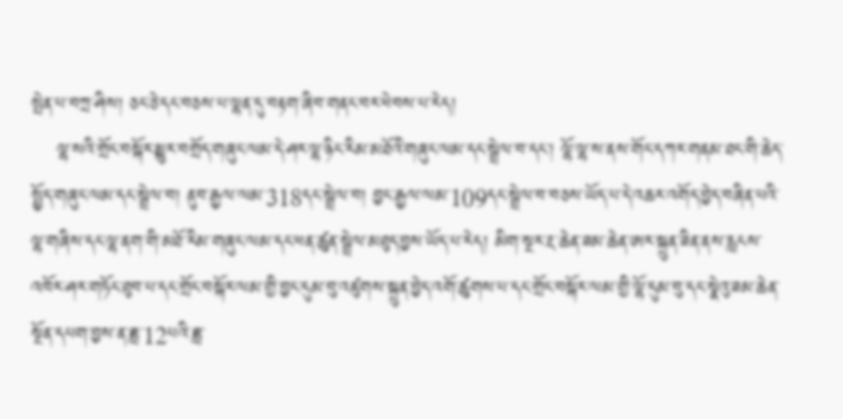སྤེན་པ་བཀྲ་ཤིས། ཅང་ཅེ་དང་བཅས་པ་ལྷན་དུ་བརྟག་ཞིབ་གནང་བར་ཕེབས་པ་རེད།
    ལྷ་སའི་གྲོང་བསྐོར་མྱུར་བགྲོད་གཞུང་ལམ་དེ་ཤར་ལྷ་ཉིང་རིམ་མཐོའི་གཞུང་ལམ་དང་སྦྲེལ་བ་དང་། ལྷོ་ལྷ་ས་ནས་གོང་དཀར་གནམ་ཐང་གི་ཆེད་སྤྱོད་གཞུང་ལམ་དང་སྦྲེལ་བ། ནུབ་རྒྱལ་ལམ་318དང་སྦྲེལ་བ། བྱང་རྒྱལ་ལམ་109དང་སྦྲེལ་བ་བཅས་ཡོད་པ་དེ་འཆར་འགོད་བྱེད་བཞིན་པའི་ལྷ་གཞིས་དང་ལྷ་ནག་གི་མཐོ་རིམ་གཞུང་ལམ་དང་ཕན་ཚུན་སྦྲེལ་མཐུད་བྱས་ཡོད་པ་རེད། མིག་སྔར་རྔ་ཆེན་ཟམ་ཆེན་ཨར་སྐྲུན་ཟིན་ནས་རླངས་འཁོར་ཤར་གཏོང་ཐུབ་པ་དང་གྲོང་བསྐོར་ལམ་གྱི་བྱང་དུམ་བུ་འཛུགས་སྐྲུན་བྱེད་འགོ་ཚུགས་པ་དང་གྲོང་བསྐོར་ལམ་གྱི་ལྷོ་དུམ་བུ་དང་སྣེའུ་ཟམ་ཆེན་སྔོན་དཔག་བྱས་ན་ཟླ་12པའི་ཟླ་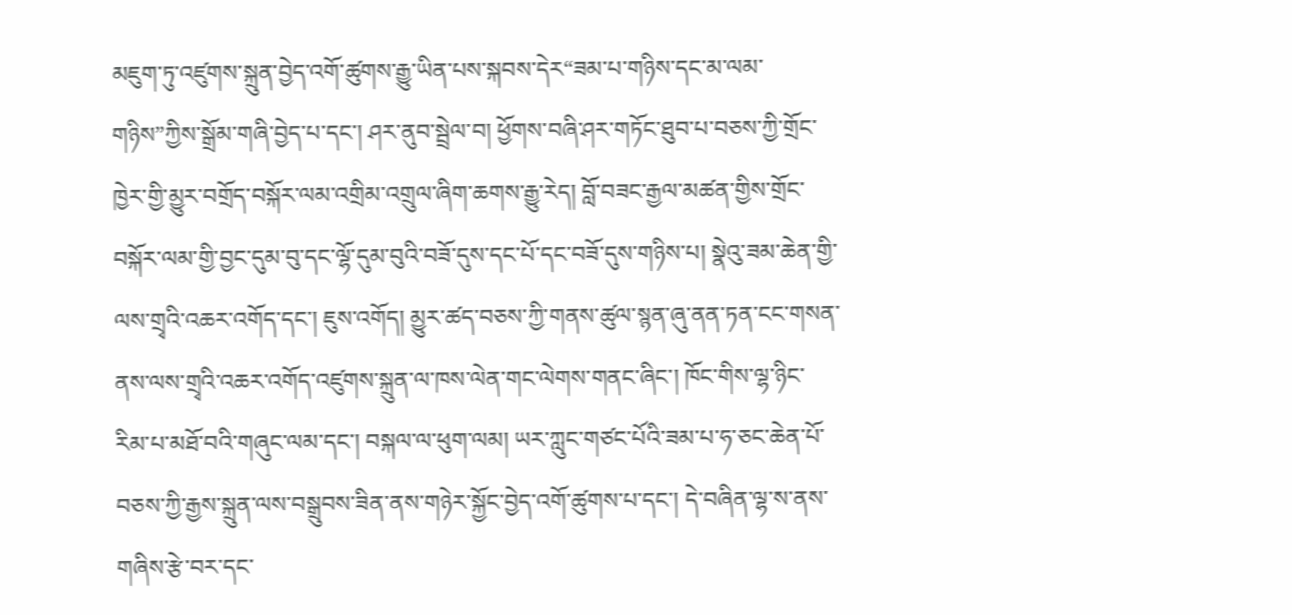མཇུག་ཏུ་འཛུགས་སྐྲུན་བྱེད་འགོ་ཚུགས་རྒྱུ་ཡིན་པས་སྐབས་དེར“ཟམ་པ་གཉིས་དང་མ་ལམ་གཉིས”ཀྱིས་སྒྲོམ་གཞི་བྱེད་པ་དང་། ཤར་ནུབ་སྦྲེལ་བ། ཕྱོགས་བཞི་ཤར་གཏོང་ཐུབ་པ་བཅས་ཀྱི་གྲོང་ཁྱེར་གྱི་མྱུར་བགྲོད་བསྐོར་ལམ་འགྲིམ་འགྲུལ་ཞིག་ཆགས་རྒྱུ་རེད། བློ་བཟང་རྒྱལ་མཚན་གྱིས་གྲོང་བསྐོར་ལམ་གྱི་བྱང་དུམ་བུ་དང་ལྷོ་དུམ་བུའི་བཟོ་དུས་དང་པོ་དང་བཟོ་དུས་གཉིས་པ། སྣེའུ་ཟམ་ཆེན་གྱི་ལས་གྲྭའི་འཆར་འགོད་དང་། ཇུས་འགོད། མྱུར་ཚད་བཅས་ཀྱི་གནས་ཚུལ་སྙན་ཞུ་ནན་ཏན་ངང་གསན་ནས་ལས་གྲྭའི་འཆར་འགོད་འཛུགས་སྐྲུན་ལ་ཁས་ལེན་གང་ལེགས་གནང་ཞིང་། ཁོང་གིས་ལྷ་ཉིང་རིམ་པ་མཐོ་བའི་གཞུང་ལམ་དང་། བསྐལ་ལ་ཕུག་ལམ། ཡར་ཀླུང་གཙང་པོའི་ཟམ་པ་ཧ་ཅང་ཆེན་པོ་བཅས་ཀྱི་རྒྱས་སྐྲུན་ལས་བསྒྲུབས་ཟིན་ནས་གཉེར་སྐྱོང་བྱེད་འགོ་ཚུགས་པ་དང་། དེ་བཞིན་ལྷ་ས་ནས་གཞིས་རྩེ་བར་དང་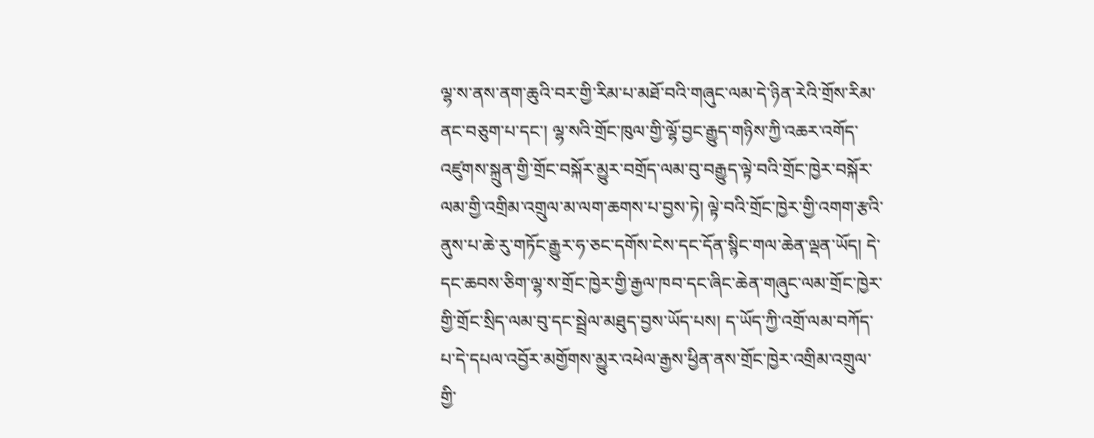ལྷ་ས་ནས་ནག་ཆུའི་བར་གྱི་རིམ་པ་མཐོ་བའི་གཞུང་ལམ་དེ་ཉིན་རེའི་གྲོས་རིམ་ནང་བཅུག་པ་དང་། ལྷ་སའི་གྲོང་ཁུལ་གྱི་ལྷོ་བྱང་རྒྱུད་གཉིས་ཀྱི་འཆར་འགོད་འཛུགས་སྐྲུན་གྱི་གྲོང་བསྐོར་མྱུར་བགྲོད་ལམ་བུ་བརྒྱུད་ལྟེ་བའི་གྲོང་ཁྱེར་བསྐོར་ལམ་གྱི་འགྲིམ་འགྲུལ་མ་ལག་ཆགས་པ་བྱས་ཏེ། ལྟེ་བའི་གྲོང་ཁྱེར་གྱི་འགག་རྩའི་ནུས་པ་ཆེ་རུ་གཏོང་རྒྱུར་ཧ་ཅང་དགོས་ངེས་དང་དོན་སྙིང་གལ་ཆེན་ལྡན་ཡོད། དེ་དང་ཆབས་ཅིག་ལྷ་ས་གྲོང་ཁྱེར་གྱི་རྒྱལ་ཁབ་དང་ཞིང་ཆེན་གཞུང་ལམ་གྲོང་ཁྱེར་གྱི་གྲོང་སྲིད་ལམ་བུ་དང་སྦྲེལ་མཐུད་བྱས་ཡོད་པས། ད་ཡོད་ཀྱི་འགྲོ་ལམ་བཀོད་པ་དེ་དཔལ་འབྱོར་མགྱོགས་མྱུར་འཕེལ་རྒྱས་ཕྱིན་ནས་གྲོང་ཁྱེར་འགྲིམ་འགྲུལ་གྱི་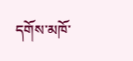དགོས་མཁོ་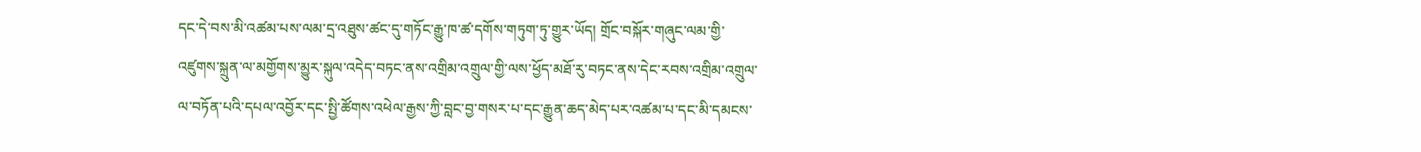དང་དེ་བས་མི་འཚམ་པས་ལམ་དྲ་འཐུས་ཚང་དུ་གཏོང་རྒྱུ་ཁ་ཚ་དགོས་གཏུག་ཏུ་གྱུར་ཡོད། གྲོང་བསྐོར་གཞུང་ལམ་གྱི་འཛུགས་སྐྲུན་ལ་མགྱོགས་མྱུར་སྐུལ་འདེད་བཏང་ནས་འགྲིམ་འགྲུལ་གྱི་ལས་ཕྱོད་མཐོ་རུ་བཏང་ནས་དེང་རབས་འགྲིམ་འགྲུལ་ལ་བཏོན་པའི་དཔལ་འབྱོར་དང་སྤྱི་ཚོགས་འཕེལ་རྒྱས་ཀྱི་བླང་བྱ་གསར་པ་དང་རྒྱུན་ཆད་མེད་པར་འཚམ་པ་དང་མི་དམངས་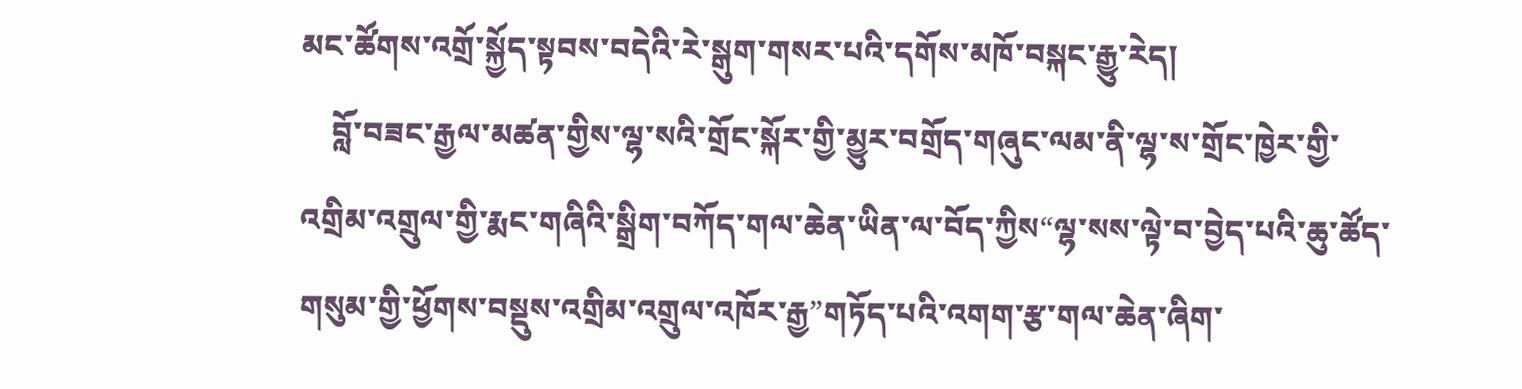མང་ཚོགས་འགྲོ་སྐྱོད་སྟབས་བདེའི་རེ་སྒུག་གསར་པའི་དགོས་མཁོ་བསྐང་རྒྱུ་རེད།
    བློ་བཟང་རྒྱལ་མཚན་གྱིས་ལྷ་སའི་གྲོང་སྐོར་གྱི་མྱུར་བགྲོད་གཞུང་ལམ་ནི་ལྷ་ས་གྲོང་ཁྱེར་གྱི་འགྲིམ་འགྲུལ་གྱི་རྨང་གཞིའི་སྒྲིག་བཀོད་གལ་ཆེན་ཡིན་ལ་བོད་ཀྱིས“ལྷ་སས་ལྟེ་བ་བྱེད་པའི་ཆུ་ཚོད་གསུམ་གྱི་ཕྱོགས་བསྡུས་འགྲིམ་འགྲུལ་འཁོར་རྒྱ”གཏོད་པའི་འགག་རྩ་གལ་ཆེན་ཞིག་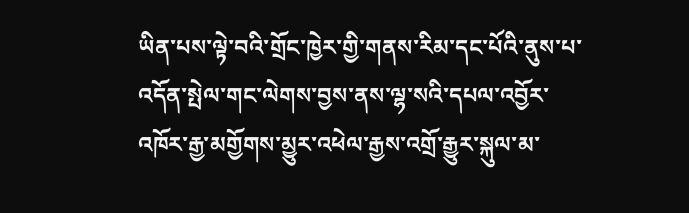ཡིན་པས་ལྟེ་བའི་གྲོང་ཁྱེར་གྱི་གནས་རིམ་དང་པོའི་ནུས་པ་འདོན་སྤེལ་གང་ལེགས་བྱས་ནས་ལྷ་སའི་དཔལ་འབྱོར་འཁོར་རྒྱ་མགྱོགས་མྱུར་འཕེལ་རྒྱས་འགྲོ་རྒྱུར་སྐུལ་མ་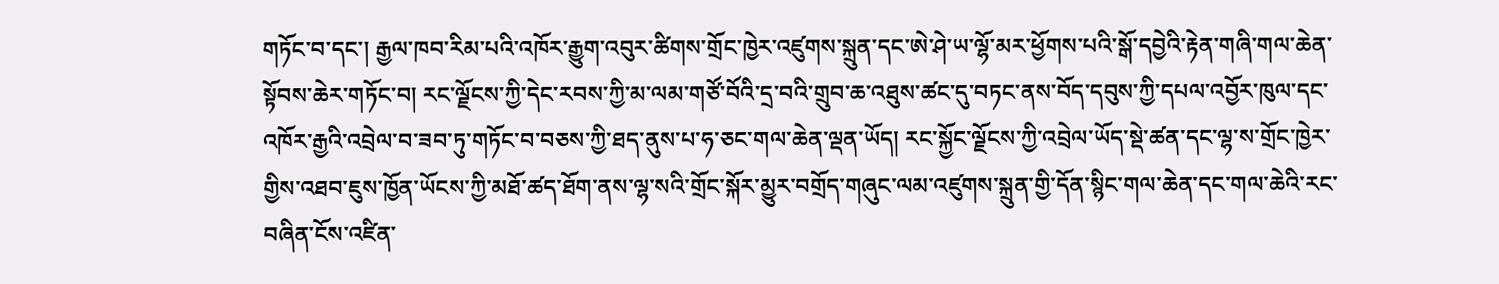གཏོང་བ་དང་། རྒྱལ་ཁབ་རིམ་པའི་འཁོར་རྒྱུག་འབུར་ཚིགས་གྲོང་ཁྱེར་འཛུགས་སྐྲུན་དང་ཨེ་ཤེ་ཡ་ལྷོ་མར་ཕྱོགས་པའི་སྒོ་དབྱེའི་རྟེན་གཞི་གལ་ཆེན་སྟོབས་ཆེར་གཏོང་བ། རང་ལྗོངས་ཀྱི་དེང་རབས་ཀྱི་མ་ལམ་གཙོ་བོའི་དྲ་བའི་གྲུབ་ཆ་འཐུས་ཚང་དུ་བཏང་ནས་བོད་དབུས་ཀྱི་དཔལ་འབྱོར་ཁུལ་དང་འཁོར་རྒྱའི་འབྲེལ་བ་ཟབ་ཏུ་གཏོང་བ་བཅས་ཀྱི་ཐད་ནུས་པ་ཧ་ཅང་གལ་ཆེན་ལྡན་ཡོད། རང་སྐྱོང་ལྗོངས་ཀྱི་འབྲེལ་ཡོད་སྡེ་ཚན་དང་ལྷ་ས་གྲོང་ཁྱེར་གྱིས་འཐབ་ཇུས་ཁྱོན་ཡོངས་ཀྱི་མཐོ་ཚད་ཐོག་ནས་ལྷ་སའི་གྲོང་སྐོར་མྱུར་བགྲོད་གཞུང་ལམ་འཛུགས་སྐྲུན་གྱི་དོན་སྙིང་གལ་ཆེན་དང་གལ་ཆེའི་རང་བཞིན་ངོས་འཛིན་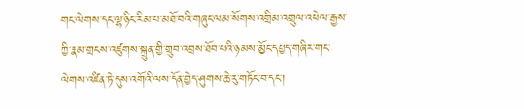གང་ལེགས་དང་ལྷ་ཉིང་རིམ་པ་མཐོ་བའི་གཞུང་ལམ་སོགས་འགྲིམ་འགྲུལ་འཕེལ་རྒྱས་ཀྱི་རྣམ་གྲངས་འཛུགས་སྐྲུན་གྱི་གྲུབ་འབྲས་ཐོབ་པའི་ཉམས་མྱོང་དཔྱད་གཞིར་གང་ལེགས་འཛིན་ཏེ་དུས་འགོའི་ལས་དོན་བྱེད་ཤུགས་ཆེ་རུ་གཏོང་བ་དང་།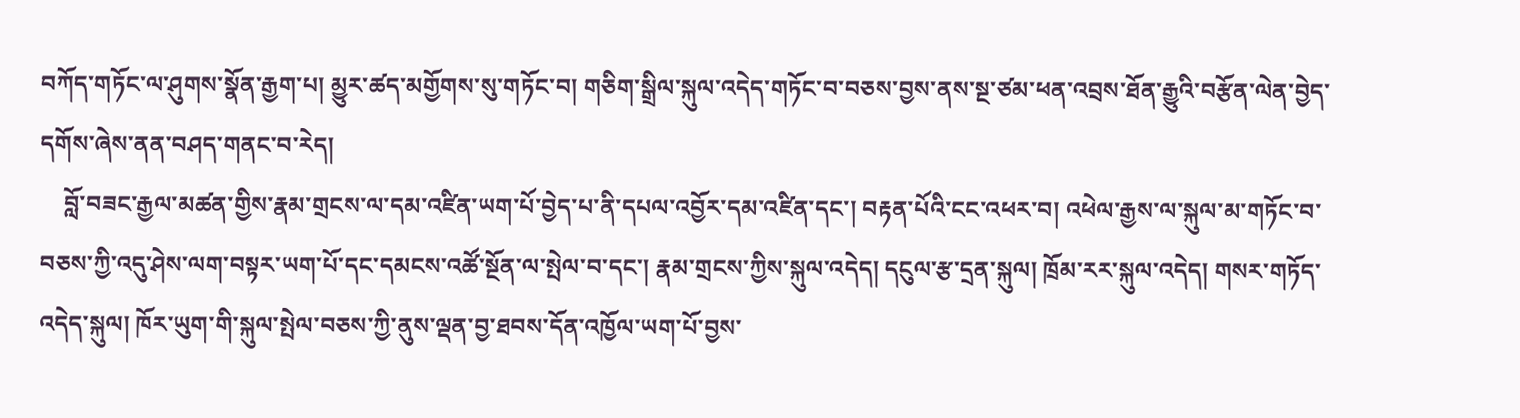བཀོད་གཏོང་ལ་ཤུགས་སྣོན་རྒྱག་པ། མྱུར་ཚད་མགྱོགས་སུ་གཏོང་བ། གཅིག་སྒྲིལ་སྐུལ་འདེད་གཏོང་བ་བཅས་བྱས་ནས་སྔ་ཙམ་ཕན་འབྲས་ཐོན་རྒྱུའི་བརྩོན་ལེན་བྱེད་དགོས་ཞེས་ནན་བཤད་གནང་བ་རེད།
    བློ་བཟང་རྒྱལ་མཚན་གྱིས་རྣམ་གྲངས་ལ་དམ་འཛིན་ཡག་པོ་བྱེད་པ་ནི་དཔལ་འབྱོར་དམ་འཛིན་དང་། བརྟན་པོའི་ངང་འཕར་བ། འཕེལ་རྒྱས་ལ་སྐུལ་མ་གཏོང་བ་བཅས་ཀྱི་འདུ་ཤེས་ལག་བསྟར་ཡག་པོ་དང་དམངས་འཚོ་སྔོན་ལ་སྤེལ་བ་དང་། རྣམ་གྲངས་ཀྱིས་སྐུལ་འདེད། དངུལ་རྩ་དྲན་སྐུལ། ཁྲོམ་རར་སྐུལ་འདེད། གསར་གཏོད་འདེད་སྐུལ། ཁོར་ཡུག་གི་སྐུལ་སྤེལ་བཅས་ཀྱི་ནུས་ལྡན་བྱ་ཐབས་དོན་འཁྱོལ་ཡག་པོ་བྱས་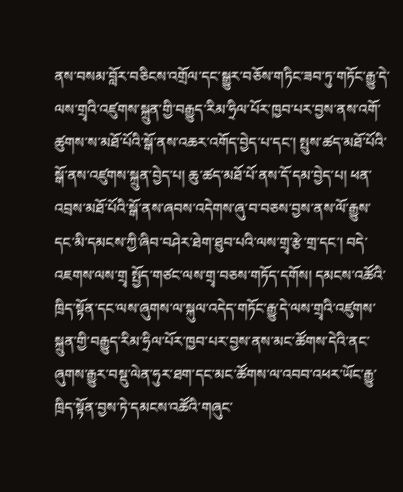ནས་བསམ་བློར་བཅིངས་འགྲོལ་དང་སྒྱུར་བཅོས་གཏིང་ཟབ་ཏུ་གཏོང་རྒྱུ་དེ་ལས་གྲྭའི་འཛུགས་སྐྲུན་གྱི་བརྒྱུད་རིམ་ཧྲིལ་པོར་ཁྱབ་པར་བྱས་ནས་འགོ་ཚུགས་ས་མཐོ་པོའི་སྒོ་ནས་འཆར་འགོད་བྱེད་པ་དང་། སྤུས་ཚད་མཐོ་པོའི་སྒོ་ནས་འཛུགས་སྐྲུན་བྱེད་པ། ཆུ་ཚད་མཐོ་པོ་ནས་དོ་དམ་བྱེད་པ། ཕན་འབྲས་མཐོ་པོའི་སྒོ་ནས་ཞབས་འདེགས་ཞུ་བ་བཅས་བྱས་ནས་ལོ་རྒྱུས་དང་མི་དམངས་ཀྱི་ཞིབ་བཤེར་ཐེག་ཐུབ་པའི་ལས་གྲྭ་རྩེ་གྲ་དང་། བདེ་འཇགས་ལས་གྲྭ སྤྱོད་གཙང་ལས་གྲྭ་བཅས་གཏོད་དགོས། དམངས་འཚོའི་ཁྲིད་སྟོན་དང་ལས་ཞུགས་ལ་སྐུལ་འདེད་གཏོང་རྒྱུ་དེ་ལས་གྲྭའི་འཛུགས་སྐྲུན་གྱི་བརྒྱུད་རིམ་ཧྲིལ་པོར་ཁྱབ་པར་བྱས་ནས་མང་ཚོགས་དེའི་ནང་ཞུགས་རྒྱུར་བསྡུ་ལེན་ཧུར་ཐག་དང་མང་ཚོགས་ལ་འབབ་འཕར་ཡོང་རྒྱུ་ཁྲིད་སྟོན་བྱས་ཏེ་དམངས་འཚོའི་གཞུང་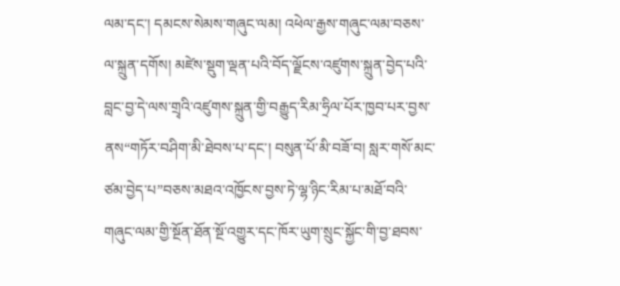ལམ་དང་། དམངས་སེམས་གཞུང་ལམ། འཕེལ་རྒྱས་གཞུང་ལམ་བཅས་ལ་སྐྲུན་དགོས། མཛེས་སྡུག་ལྡན་པའི་བོད་ལྗོངས་འཛུགས་སྐྲུན་བྱེད་པའི་བླང་བྱ་དེ་ལས་གྲྭའི་འཛུགས་སྐྲུན་གྱི་བརྒྱུད་རིམ་ཧྲིལ་པོར་ཁྱབ་པར་བྱས་ནས“གཏོར་བཤིག་མི་ཐེབས་པ་དང་། བསུན་པོ་མི་བཟོ་བ། སླར་གསོ་མང་ཙམ་བྱེད་པ”བཅས་མཐའ་འཁྱོངས་བྱས་ཏེ་ལྷ་ཉིང་རིམ་པ་མཐོ་བའི་གཞུང་ལམ་གྱི་སྔོན་ཐོན་སྔོ་འགྱུར་དང་ཁོར་ཡུག་སྲུང་སྐྱོང་གི་བྱ་ཐབས་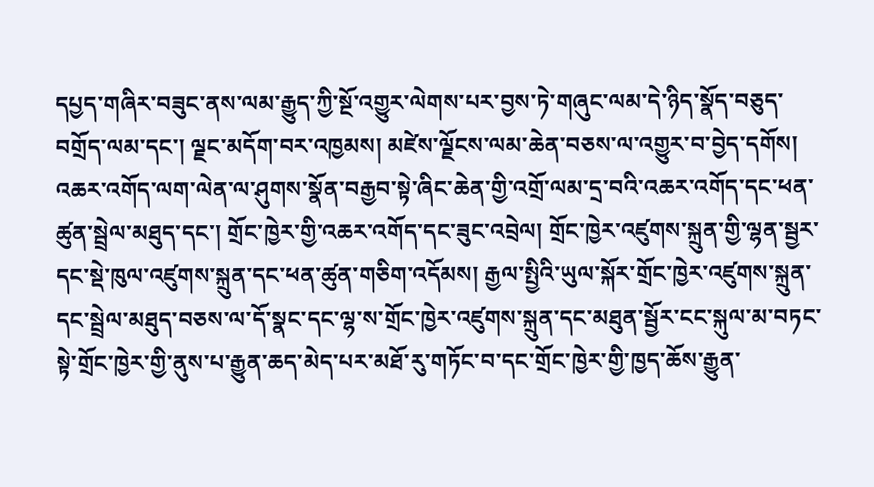དཔྱད་གཞིར་བཟུང་ནས་ལམ་རྒྱུད་ཀྱི་སྔོ་འགྱུར་ལེགས་པར་བྱས་ཏེ་གཞུང་ལམ་དེ་ཉིད་སྣོད་བཅུད་བགྲོད་ལམ་དང་། ལྗང་མདོག་བར་འཁྱམས། མཛེས་ལྗོངས་ལམ་ཆེན་བཅས་ལ་འགྱུར་བ་བྱེད་དགོས། འཆར་འགོད་ལག་ལེན་ལ་ཤུགས་སྣོན་བརྒྱབ་སྟེ་ཞིང་ཆེན་གྱི་འགྲོ་ལམ་དྲ་བའི་འཆར་འགོད་དང་ཕན་ཚུན་སྦྲེལ་མཐུད་དང་། གྲོང་ཁྱེར་གྱི་འཆར་འགོད་དང་ཟུང་འབྲེལ། གྲོང་ཁྱེར་འཛུགས་སྐྲུན་གྱི་ལྷན་སྦྱར་དང་སྡེ་ཁུལ་འཛུགས་སྐྲུན་དང་ཕན་ཚུན་གཅིག་འདོམས། རྒྱལ་སྤྱིའི་ཡུལ་སྐོར་གྲོང་ཁྱེར་འཛུགས་སྐྲུན་དང་སྦྲེལ་མཐུད་བཅས་ལ་དོ་སྣང་དང་ལྷ་ས་གྲོང་ཁྱེར་འཛུགས་སྐྲུན་དང་མཐུན་སྦྱོར་ངང་སྐུལ་མ་བཏང་སྟེ་གྲོང་ཁྱེར་གྱི་ནུས་པ་རྒྱུན་ཆད་མེད་པར་མཐོ་རུ་གཏོང་བ་དང་གྲོང་ཁྱེར་གྱི་ཁྱད་ཆོས་རྒྱུན་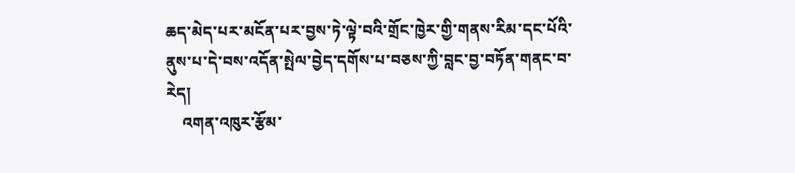ཆད་མེད་པར་མངོན་པར་བྱས་ཏེ་ལྟེ་བའི་གྲོང་ཁྱེར་གྱི་གནས་རིམ་དང་པོའི་ནུས་པ་དེ་བས་འདོན་སྤེལ་བྱེད་དགོས་པ་བཅས་ཀྱི་བླང་བྱ་བཏོན་གནང་བ་རེད།
    འགན་འཁུར་རྩོམ་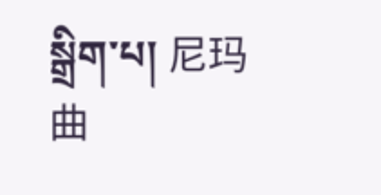སྒྲིག་པ། 尼玛曲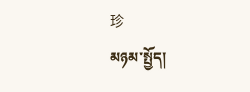珍
མཉམ་སྤྱོད།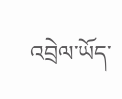འབྲེལ་ཡོད་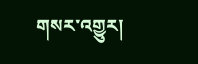གསར་འགྱུར།